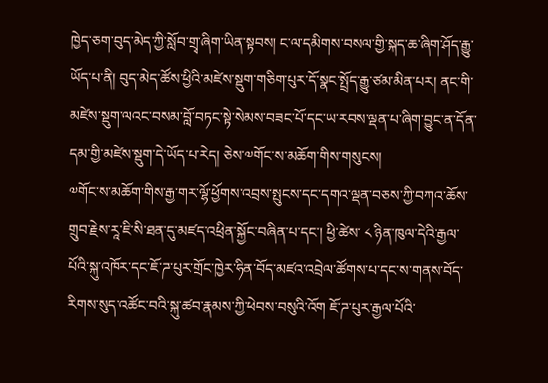ཁྱེད་ཅག་བུད་མེད་ཀྱི་སློབ་གྲྭ་ཞིག་ཡིན་སྟབས། ང་ལ་དམིགས་བསལ་གྱི་སྐད་ཆ་ཞིག་ཤོད་རྒྱུ་ཡོད་པ་ནི། བུད་མེད་ཚོས་ཕྱིའི་མཛེས་སྡུག་གཅིག་པུར་དོ་སྣང་སྤྲོད་རྒྱུ་ཙམ་མིན་པར། ནང་གི་མཛེས་སྡུག་ལའང་བསམ་བློ་བཏང་སྟེ་སེམས་བཟང་པོ་དང་ཡ་རབས་ལྡན་པ་ཞིག་བྱུང་ན་དོན་དམ་གྱི་མཛེས་སྡུག་དེ་ཡོད་པ་རེད། ཅེས་༧གོང་ས་མཆོག་གིས་གསུངས།
༧གོང་ས་མཆོག་གིས་རྒྱ་གར་ལྷོ་ཕྱོགས་འབྲས་སྤུངས་དང་དགའ་ལྡན་བཅས་ཀྱི་བཀའ་ཆོས་གྲུབ་རྗེས་རཱ་ཇི་སི་ཐན་དུ་མཛད་འཕྲིན་སྐྱོང་བཞིན་པ་དང་། ཕྱི་ཚེས་ ༨ ཉིན་ཁུལ་དེའི་རྒྱལ་པོའི་སྐུ་འཁོར་དང་ཇོ་ཌ་པུར་གྲོང་ཁྱེར་ཧིན་བོད་མཛའ་འབྲེལ་ཚོགས་པ་དང་ས་གནས་བོད་རིགས་སུད་འཚོང་བའི་སྐུ་ཚབ་རྣམས་ཀྱི་ཕེབས་བསུའི་འོག ཇོ་ཌ་པུར་རྒྱལ་པོའི་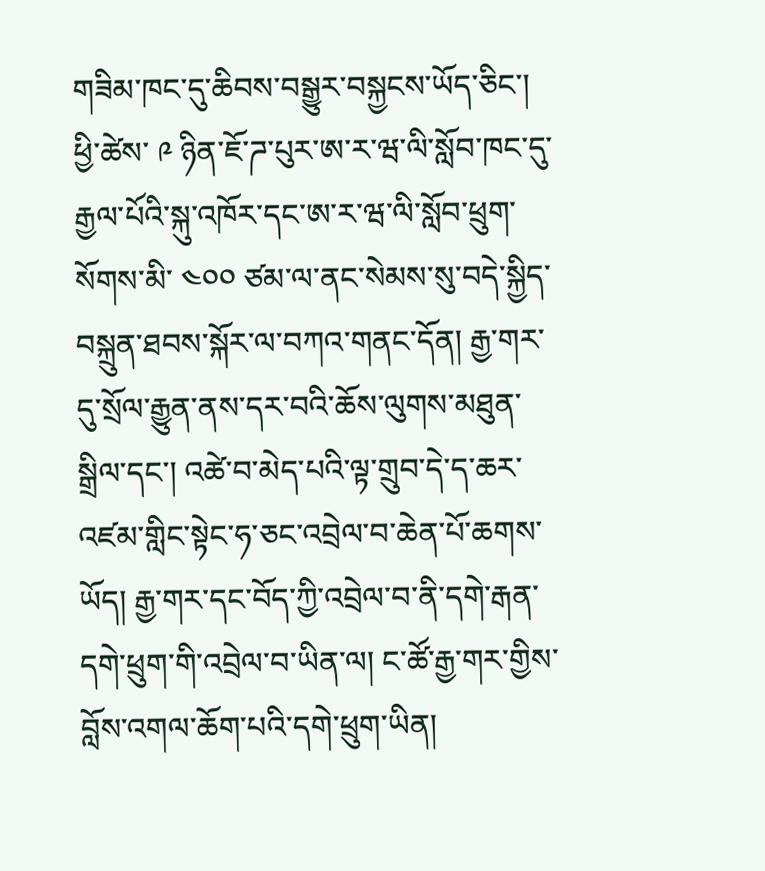གཟིམ་ཁང་དུ་ཆིབས་བསྒྱུར་བསྐྱངས་ཡོད་ཅིང་། ཕྱི་ཚེས་ ༩ ཉིན་ཇོ་ཌ་པུར་ཨ་ར་ཝ་ལི་སློབ་ཁང་དུ་རྒྱལ་པོའི་སྐུ་འཁོར་དང་ཨ་ར་ཝ་ལི་སློབ་ཕྲུག་སོགས་མི་ ༤༠༠ ཙམ་ལ་ནང་སེམས་སུ་བདེ་སྐྱིད་བསྐྲུན་ཐབས་སྐོར་ལ་བཀའ་གནང་དོན། རྒྱ་གར་དུ་སྲོལ་རྒྱུན་ནས་དར་བའི་ཆོས་ལུགས་མཐུན་སྒྲིལ་དང་། འཚེ་བ་མེད་པའི་ལྟ་གྲུབ་དེ་ད་ཆར་འཛམ་གླིང་སྟེང་ཧ་ཅང་འབྲེལ་བ་ཆེན་པོ་ཆགས་ཡོད། རྒྱ་གར་དང་བོད་ཀྱི་འབྲེལ་བ་ནི་དགེ་རྒན་དགེ་ཕྲུག་གི་འབྲེལ་བ་ཡིན་ལ། ང་ཚོ་རྒྱ་གར་གྱིས་བློས་འགལ་ཆོག་པའི་དགེ་ཕྲུག་ཡིན།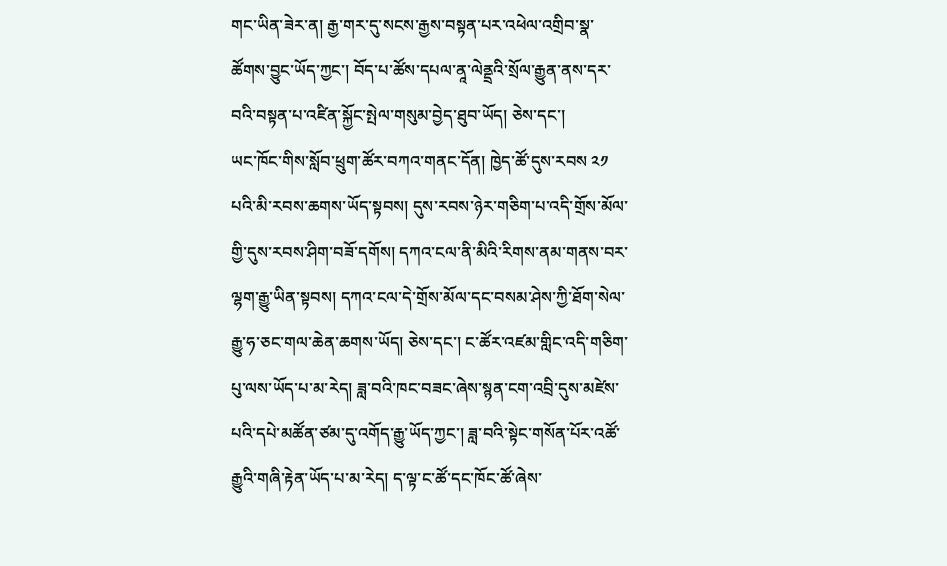གང་ཡིན་ཟེར་ན། རྒྱ་གར་དུ་སངས་རྒྱས་བསྟན་པར་འཕེལ་འགྲིབ་སྣ་ཚོགས་བྱུང་ཡོད་ཀྱང་། བོད་པ་ཚོས་དཔལ་ནཱ་ལེནྡྲའི་སྲོལ་རྒྱུན་ནས་དར་བའི་བསྟན་པ་འཛིན་སྐྱོང་སྤེལ་གསུམ་བྱེད་ཐུབ་ཡོད། ཅེས་དང་།
ཡང་ཁོང་གིས་སློབ་ཕྲུག་ཚོར་བཀའ་གནང་དོན། ཁྱེད་ཚོ་དུས་རབས ༢༡ པའི་མི་རབས་ཆགས་ཡོད་སྟབས། དུས་རབས་ཉེར་གཅིག་པ་འདི་གྲོས་མོལ་གྱི་དུས་རབས་ཤིག་བཟོ་དགོས། དཀའ་ངལ་ནི་མིའི་རིགས་ནམ་གནས་བར་ལྷག་རྒྱུ་ཡིན་སྟབས། དཀའ་ངལ་དེ་གྲོས་མོལ་དང་བསམ་ཤེས་ཀྱི་ཐོག་སེལ་རྒྱུ་ཧ་ཅང་གལ་ཆེན་ཆགས་ཡོད། ཅེས་དང་། ང་ཚོར་འཛམ་གླིང་འདི་གཅིག་པུ་ལས་ཡོད་པ་མ་རེད། ཟླ་བའི་ཁང་བཟང་ཞེས་སྙན་ངག་འབྲི་དུས་མཛེས་པའི་དཔེ་མཚོན་ཙམ་དུ་འགོད་རྒྱུ་ཡོད་ཀྱང་། ཟླ་བའི་སྟེང་གསོན་པོར་འཚོ་རྒྱུའི་གཞི་རྟེན་ཡོད་པ་མ་རེད། ད་ལྟ་ང་ཚོ་དང་ཁོང་ཚོ་ཞེས་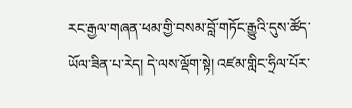རང་རྒྱལ་གཞན་ཕམ་གྱི་བསམ་བློ་གཏོང་རྒྱུའི་དུས་ཚོད་ཡོལ་ཟིན་པ་རེད། དེ་ལས་ལྡོག་སྟེ། འཛམ་གླིང་ཧྲིལ་པོར་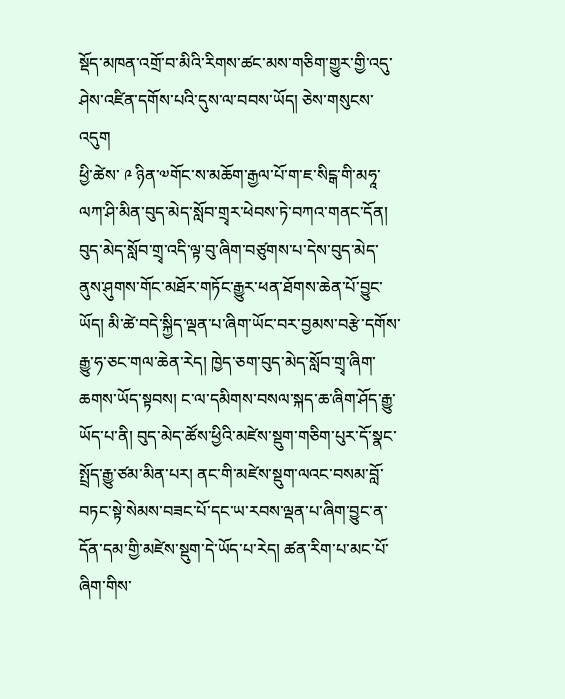སྡོད་མཁན་འགྲོ་བ་མིའི་རིགས་ཚང་མས་གཅིག་གྱུར་གྱི་འདུ་ཤེས་འཛིན་དགོས་པའི་དུས་ལ་བབས་ཡོད། ཅེས་གསུངས་འདུག
ཕྱི་ཚེས་ ༩ ཉིན་༧གོང་ས་མཆོག་རྒྱལ་པོ་ག་ཇ་སིངྒ་གི་མཧཱ་ལཀ་ཤི་མིན་བུད་མེད་སློབ་གྲྭར་ཕེབས་ཏེ་བཀའ་གནང་དོན། བུད་མེད་སློབ་གྲྭ་འདི་ལྟ་བུ་ཞིག་བཙུགས་པ་དེས་བུད་མེད་ནུས་ཤུགས་གོང་མཐོར་གཏོང་རྒྱུར་ཕན་ཐོགས་ཆེན་པོ་བྱུང་ཡོད། མི་ཚེ་བདེ་སྐྱིད་ལྡན་པ་ཞིག་ཡོང་བར་བྱམས་བརྩེ་དགོས་རྒྱུ་ཧ་ཅང་གལ་ཆེན་རེད། ཁྱེད་ཅག་བུད་མེད་སློབ་གྲྭ་ཞིག་ཆགས་ཡོད་སྟབས། ང་ལ་དམིགས་བསལ་སྐད་ཆ་ཞིག་ཤོད་རྒྱུ་ཡོད་པ་ནི། བུད་མེད་ཚོས་ཕྱིའི་མཛེས་སྡུག་གཅིག་པུར་དོ་སྣང་སྤྲོད་རྒྱུ་ཙམ་མིན་པར། ནང་གི་མཛེས་སྡུག་ལའང་བསམ་བློ་བཏང་སྟེ་སེམས་བཟང་པོ་དང་ཡ་རབས་ལྡན་པ་ཞིག་བྱུང་ན་དོན་དམ་གྱི་མཛེས་སྡུག་དེ་ཡོད་པ་རེད། ཚན་རིག་པ་མང་པོ་ཞིག་གིས་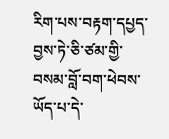རིག་པས་བརྟག་དཔྱད་བྱས་ཏེ་ཅི་ཙམ་གྱི་བསམ་བློ་བག་ཕེབས་ཡོད་པ་དེ་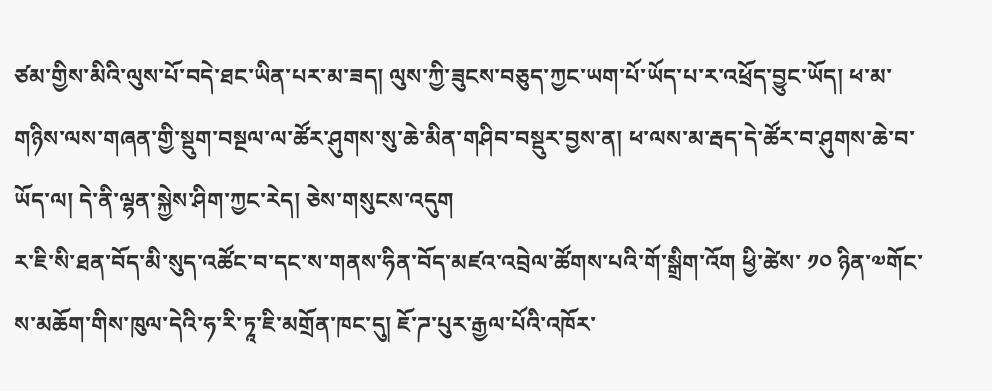ཙམ་གྱིས་མིའི་ལུས་པོ་བདེ་ཐང་ཡིན་པར་མ་ཟད། ལུས་ཀྱི་ཟུངས་བཅུད་ཀྱང་ཡག་པོ་ཡོད་པ་ར་འཕྲོད་བྱུང་ཡོད། ཕ་མ་གཉིས་ལས་གཞན་གྱི་སྡུག་བསྔལ་ལ་ཚོར་ཤུགས་སུ་ཆེ་མིན་གཤིབ་བསྡུར་བྱས་ན། ཕ་ལས་མ་རྦད་དེ་ཚོར་བ་ཤུགས་ཆེ་བ་ཡོད་ལ། དེ་ནི་ལྷན་སྐྱེས་ཤིག་ཀྱང་རེད། ཅེས་གསུངས་འདུག
ར་ཇི་སི་ཐན་བོད་མི་སུད་འཚོང་བ་དང་ས་གནས་ཧིན་བོད་མཛའ་འབྲེལ་ཚོགས་པའི་གོ་སྒྲིག་འོག ཕྱི་ཚེས་ ༡༠ ཉིན་༧གོང་ས་མཆོག་གིས་ཁུལ་དེའི་ཧ་རི་ཏཱ་ཇི་མགྲོན་ཁང་དུ། ཇོ་ཌ་པུར་རྒྱལ་པོའི་འཁོར་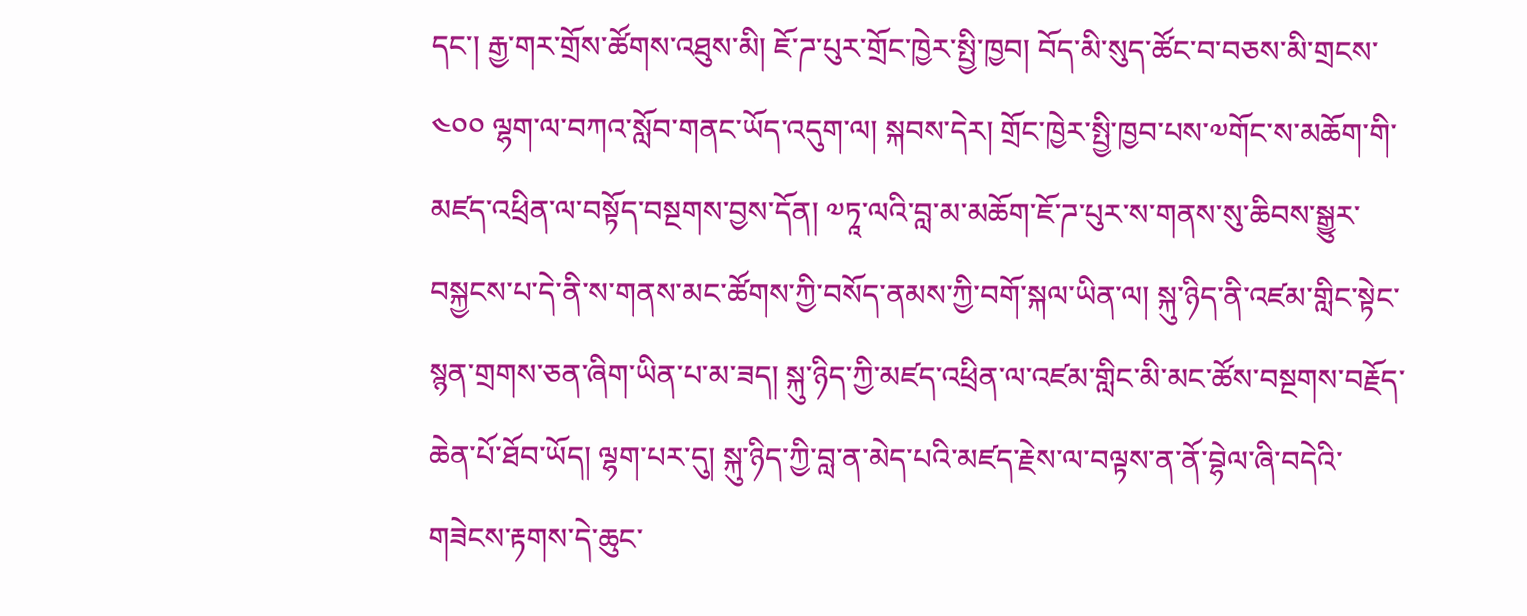དང་། རྒྱ་གར་གྲོས་ཚོགས་འཐུས་མི། ཇོ་ཌ་པུར་གྲོང་ཁྱེར་སྤྱི་ཁྱབ། བོད་མི་སུད་ཚོང་བ་བཅས་མི་གྲངས་ ༤༠༠ ལྷག་ལ་བཀའ་སློབ་གནང་ཡོད་འདུག་ལ། སྐབས་དེར། གྲོང་ཁྱེར་སྤྱི་ཁྱབ་པས་༧གོང་ས་མཆོག་གི་མཛད་འཕྲིན་ལ་བསྟོད་བསྔགས་བྱས་དོན། ༧ཏཱ་ལའི་བླ་མ་མཆོག་ཇོ་ཌ་པུར་ས་གནས་སུ་ཆིབས་སྒྱུར་བསྐྱངས་པ་དེ་ནི་ས་གནས་མང་ཚོགས་ཀྱི་བསོད་ནམས་ཀྱི་བགོ་སྐལ་ཡིན་ལ། སྐུ་ཉིད་ནི་འཛམ་གླིང་སྟེང་སྙན་གྲགས་ཅན་ཞིག་ཡིན་པ་མ་ཟད། སྐུ་ཉིད་ཀྱི་མཛད་འཕྲིན་ལ་འཛམ་གླིང་མི་མང་ཚོས་བསྔགས་བརྗོད་ཆེན་པོ་ཐོབ་ཡོད། ལྷག་པར་དུ། སྐུ་ཉིད་ཀྱི་བླ་ན་མེད་པའི་མཛད་རྗེས་ལ་བལྟས་ན་ནོ་བྷེལ་ཞི་བདེའི་གཟེངས་རྟགས་དེ་ཆུང་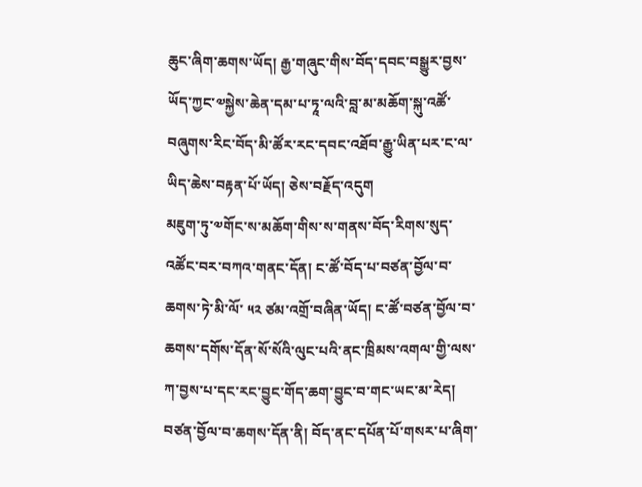ཆུང་ཞིག་ཆགས་ཡོད། རྒྱ་གཞུང་གིས་བོད་དབང་བསྒྱུར་བྱས་ཡོད་ཀྱང་༧སྐྱེས་ཆེན་དམ་པ་ཏཱ་ལའི་བླ་མ་མཆོག་སྐུ་འཚོ་བཞུགས་རིང་བོད་མི་ཚོར་རང་དབང་འཐོབ་རྒྱུ་ཡིན་པར་ང་ལ་ཡིད་ཆེས་བརྟན་པོ་ཡོད། ཅེས་བརྗོད་འདུག
མཇུག་ཏུ་༧གོང་ས་མཆོག་གིས་ས་གནས་བོད་རིགས་སུད་འཚོང་བར་བཀའ་གནང་དོན། ང་ཚོ་བོད་པ་བཙན་བྱོལ་བ་ཆགས་ཏེ་མི་ལོ་ ༥༢ ཙམ་འགྲོ་བཞིན་ཡོད། ང་ཚོ་བཙན་བྱོལ་བ་ཆགས་དགོས་དོན་སོ་སོའི་ལུང་པའི་ནང་ཁྲིམས་འགལ་གྱི་ལས་ཀ་བྱས་པ་དང་རང་བྱུང་གོད་ཆག་བྱུང་བ་གང་ཡང་མ་རེད། བཙན་བྱོལ་བ་ཆགས་དོན་ནི། བོད་ནང་དཔོན་པོ་གསར་པ་ཞིག་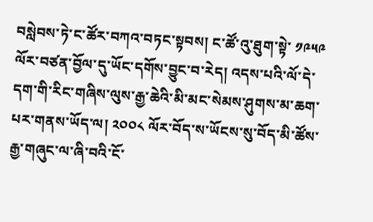བསླེབས་ཏེ་ང་ཚོར་བཀའ་བཏང་སྟབས། ང་ཚོ་འུ་ཐུག་སྟེ་ ༡༩༥༩ ལོར་བཙན་བྱོལ་དུ་ཡོང་དགོས་བྱུང་བ་རེད། འདས་པའི་ལོ་དེ་དག་གི་རིང་གཞིས་ལུས་རྒྱ་ཆེའི་མི་མང་སེམས་ཤུགས་མ་ཆག་པར་གནས་ཡོད་ལ། ༢༠༠༨ ལོར་བོད་ས་ཡོངས་སུ་བོད་མི་ཚོས་རྒྱ་གཞུང་ལ་ཞི་བའི་ངོ་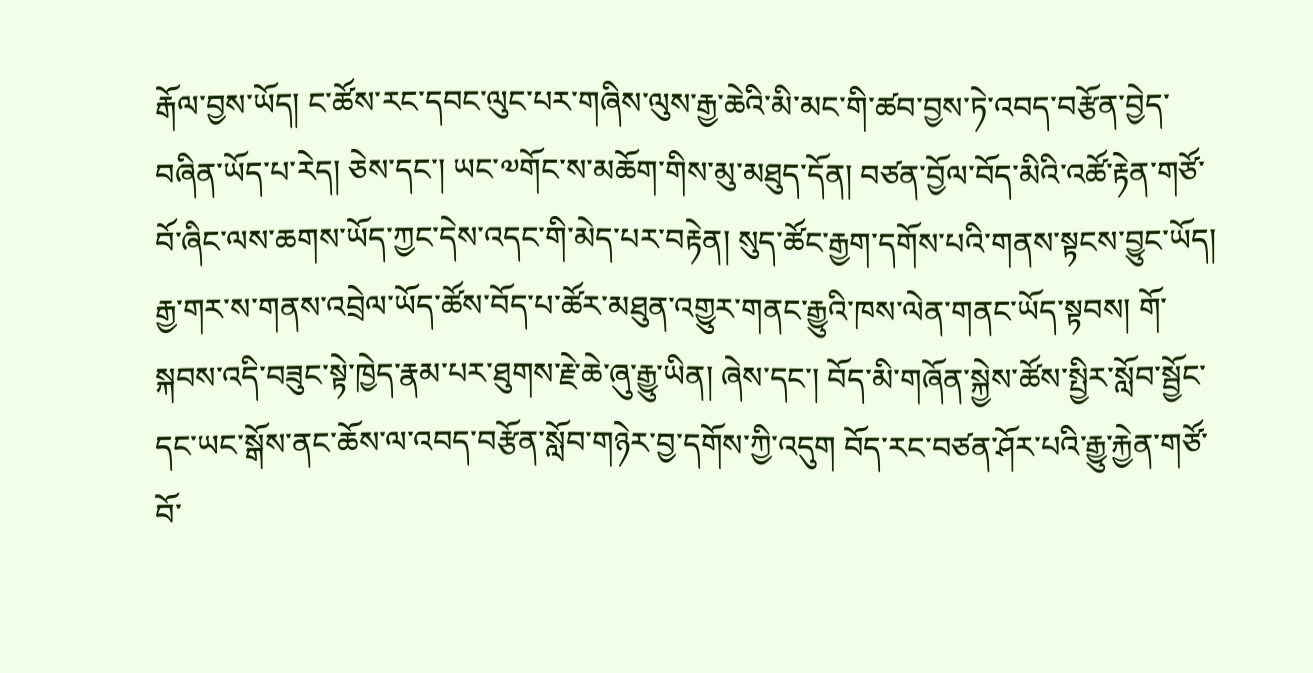རྒོལ་བྱས་ཡོད། ང་ཚོས་རང་དབང་ལུང་པར་གཞིས་ལུས་རྒྱ་ཆེའི་མི་མང་གི་ཚབ་བྱས་ཏེ་འབད་བརྩོན་བྱེད་བཞིན་ཡོད་པ་རེད། ཅེས་དང་། ཡང་༧གོང་ས་མཆོག་གིས་མུ་མཐུད་དོན། བཙན་བྱོལ་བོད་མིའི་འཚོ་རྟེན་གཙོ་བོ་ཞིང་ལས་ཆགས་ཡོད་ཀྱང་དེས་འདང་གི་མེད་པར་བརྟེན། སུད་ཚོང་རྒྱག་དགོས་པའི་གནས་སྟངས་བྱུང་ཡོད། རྒྱ་གར་ས་གནས་འབྲེལ་ཡོད་ཚོས་བོད་པ་ཚོར་མཐུན་འགྱུར་གནང་རྒྱུའི་ཁས་ལེན་གནང་ཡོད་སྟབས། གོ་སྐབས་འདི་བཟུང་སྟེ་ཁྱེད་རྣམ་པར་ཐུགས་རྗེ་ཆེ་ཞུ་རྒྱུ་ཡིན། ཞེས་དང་། བོད་མི་གཞོན་སྐྱེས་ཚོས་སྤྱིར་སློབ་སྦྱོང་དང་ཡང་སྒོས་ནང་ཆོས་ལ་འབད་བརྩོན་སློབ་གཉེར་བྱ་དགོས་ཀྱི་འདུག བོད་རང་བཙན་ཤོར་པའི་རྒྱུ་རྐྱེན་གཙོ་བོ་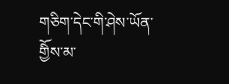གཅིག་དེང་གི་ཤེས་ཡོན་གྱིོས་མ་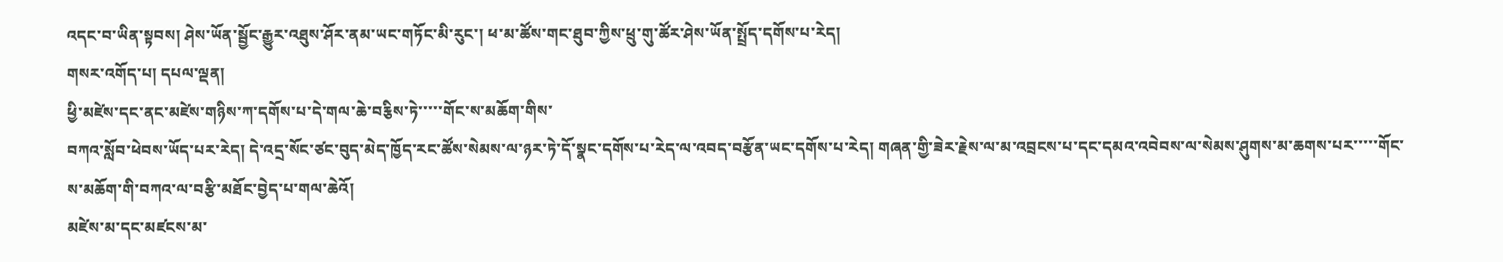འདང་བ་ཡིན་སྟབས། ཤེས་ཡོན་སྦྱོང་རྒྱུར་འཐུས་ཤོར་ནམ་ཡང་གཏོང་མི་རུང་། ཕ་མ་ཚོས་གང་ཐུབ་ཀྱིས་ཕྲུ་གུ་ཚོར་ཤེས་ཡོན་སྤྲོད་དགོས་པ་རེད།
གསར་འགོད་པ། དཔལ་ལྡན།
ཕྱི་མཛེས་དང་ནང་མཛེས་གཉིས་ཀ་དགོས་པ་དེ་གལ་ཆེ་བརྕིས་ཏེ་་་་་གོང་ས་མཆོག་གིས་
བཀའ་སློབ་ཕེབས་ཡོད་པར་རེད། དེ་འདྲ་སོང་ཙང་བུད་མེད་ཁྱོད་རང་ཚོས་སེམས་ལ་ཉར་ཏེ་དོ་སྣང་དགོས་པ་རེད་ལ་འབད་བརྩོན་ཡང་དགོས་པ་རེད། གཞན་གྱི་ཟེར་རྗེས་ལ་མ་འབྲངས་པ་དང་དམའ་འབེབས་ལ་སེམས་ཤུགས་མ་ཆགས་པར་་་་་གོང་ས་མཆོག་གི་བཀའ་ལ་བརྩི་མཐོང་བྱེད་པ་གལ་ཆེའོ།
མཛེས་མ་དང་མཛངས་མ་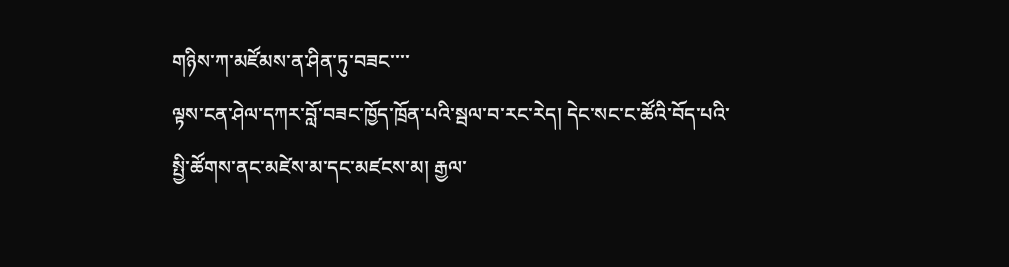གཉིས་ཀ་མཛོམས་ན་ཤིན་ཏུ་བཟང་་་་
ལྟས་ངན་ཤེལ་དཀར་བློ་བཟང་ཁྱོད་ཁྲོན་པའི་སྦལ་བ་རང་རེད། དེང་སང་ང་ཚོའི་བོད་པའི་སྤྱི་ཚོགས་ནང་མཛེས་མ་དང་མཛངས་མ། རྒྱལ་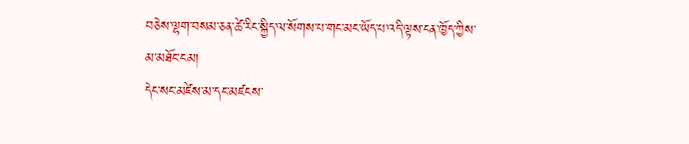བཅེས་ལྷག་བསམ་ཅན་ཚེ་རིང་སྐྱིད་ལ་སོགས་པ་གང་མང་ཡོད་པ་འདི་ལྟས་ངན་ཁྱོད་ཀྱིས་མ་མཐོང་ངམ།
དེང་སང་མཛེས་མ་དང་མཛངས་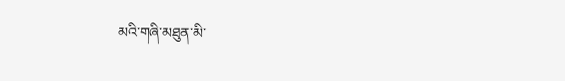མའི་གཞི་མཐུན་མི་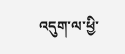འདུག་ལ་ཕྱི་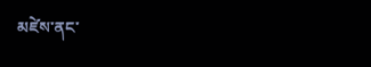མཛེས་ནང་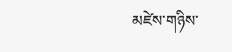མཛེས་གཉིས་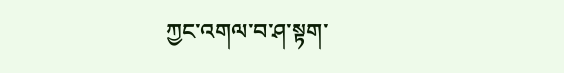ཀྱང་འགལ་བ་ཤ་སྟག་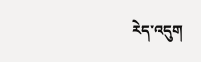རེད་འདུག